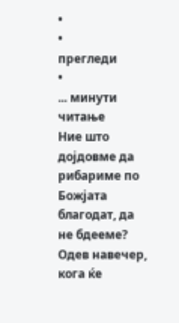•
•
прегледи
•
... минути читање
Ние што дојдовме да рибариме по Божјата благодат, да не бдееме?
Одев навечер, кога ќе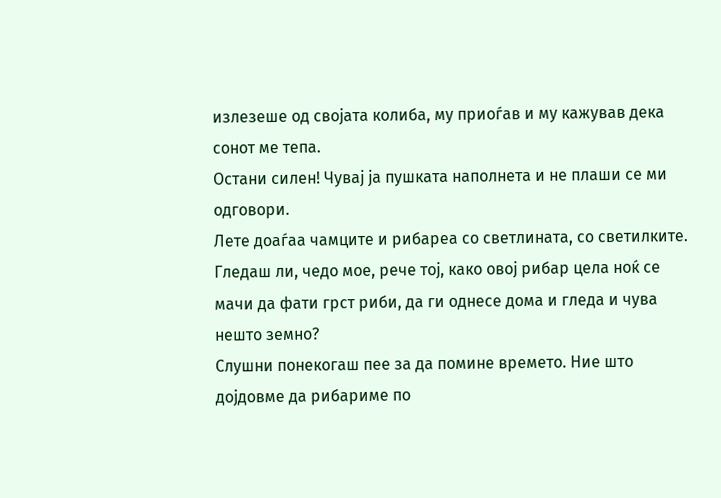излезеше од својата колиба, му приоѓав и му кажував дека сонот ме тепа.
Остани силен! Чувај ја пушката наполнета и не плаши се ми одговори.
Лете доаѓаа чамците и рибареа со светлината, со светилките.
Гледаш ли, чедо мое, рече тој, како овој рибар цела ноќ се мачи да фати грст риби, да ги однесе дома и гледа и чува нешто земно?
Слушни понекогаш пее за да помине времето. Ние што дојдовме да рибариме по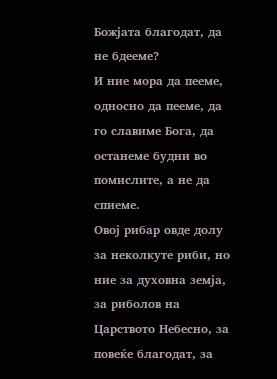Божјата благодат, да не бдееме?
И ние мора да пееме, односно да пееме, да го славиме Бога, да останеме будни во помислите, а не да спиеме.
Овој рибар овде долу за неколкуте риби, но ние за духовна земја, за риболов на Царството Небесно, за повеќе благодат, за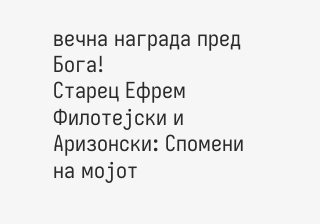вечна награда пред Бога!
Старец Ефрем Филотејски и Аризонски: Спомени на мојот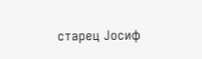старец Јосиф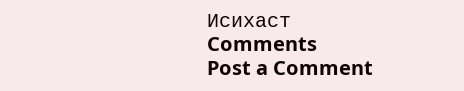Исихаст
Comments
Post a Comment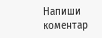Напиши коментар